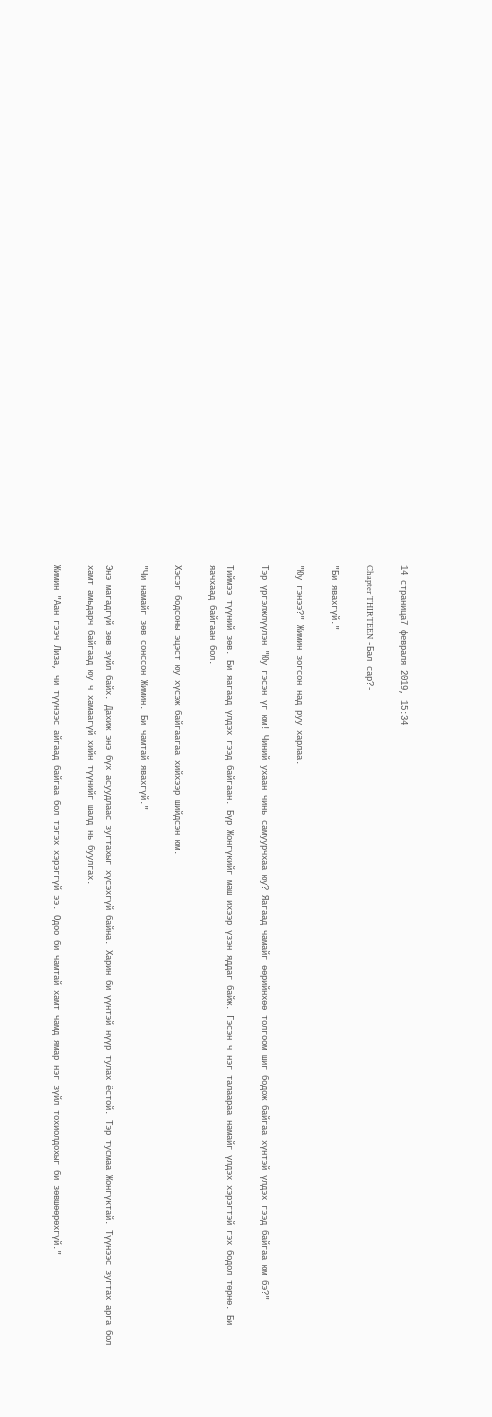14 страница7 февраля 2019, 15:34

Chapter THIRTEEN -Бал сар?-

"Би явахгүй."

"Юу гэнээ?" Жимин зогсон над руу харлаа.

Тэр үргэлжлүүлэн "Юу гэсэн үг юм! Чиний ухаан чинь самуурчхаа юу? Яагаад чамайг өөрийнхөө толгоом шиг бодож байгаа хүнтэй үлдэх гээд байгаа юм бэ?"

Тиймээ түүний зөв. Би яагаад үлдэх гээд байгаан. Бүр Жонгүкийг маш ихээр үзэн яддаг байж. Гэсэн ч нэг талаараа намайг үлдэх хэрэгтэй гэх бодол төрнө. Би яачхаад байгаан бол.

Хэсэг бодсоны эцэст юу хүсэж байгаагаа хийхээр шийдсэн юм.

"Чи намайг зөв сонссон Жимин. Би чамтай явахгүй."

Энэ магадгүй зөв зүйл байх. Дахиж энэ бүх асуудлаас зугтахыг хүсэхгүй байна. Харин би үүнтэй нүүр тулах ёстой. Тэр тусмаа Жонгүктай. Түүнээс зугтах арга бол хамт амьдарч байгаад юу ч хамаагүй хийн түүнийг шалд нь буулгах.

Жимин "Аан гээч Лиза, чи түүнээс айгаад байгаа бол тэгэх хэрэггүй ээ. Одоо би чамтай хамт чамд ямар нэг зүйл тохиолдохыг би зөвшөөрөхгүй."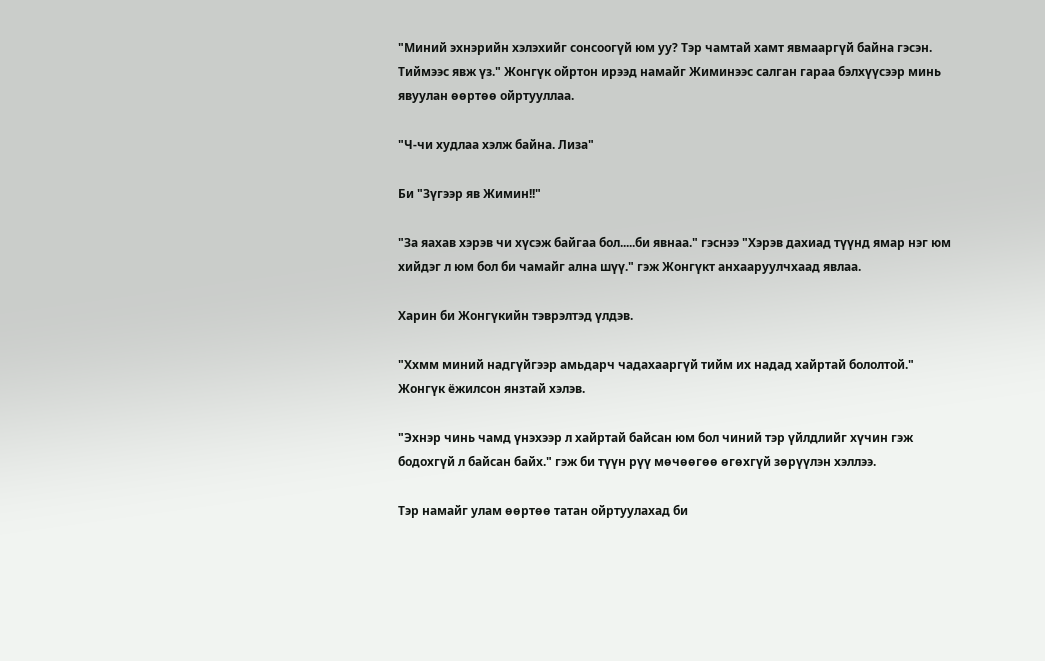"Миний эхнэрийн хэлэхийг сонсоогүй юм уу? Тэр чамтай хамт явмааргүй байна гэсэн. Тиймээс явж үз." Жонгүк ойртон ирээд намайг Жиминээс салган гараа бэлхүүсээр минь явуулан өөртөө ойртууллаа.

"Ч-чи худлаа хэлж байна. Лиза"

Би "Зүгээр яв Жимин!!"

"За яахав хэрэв чи хүсэж байгаа бол.....би явнаа." гэснээ "Хэрэв дахиад түүнд ямар нэг юм хийдэг л юм бол би чамайг ална шүү." гэж Жонгүкт анхааруулчхаад явлаа.

Харин би Жонгүкийн тэврэлтэд үлдэв.

"Ххмм миний надгүйгээр амьдарч чадахааргүй тийм их надад хайртай бололтой." Жонгүк ёжилсон янзтай хэлэв.

"Эхнэр чинь чамд үнэхээр л хайртай байсан юм бол чиний тэр үйлдлийг хүчин гэж бодохгүй л байсан байх." гэж би түүн рүү мөчөөгөө өгөхгүй зөрүүлэн хэллээ.

Тэр намайг улам өөртөө татан ойртуулахад би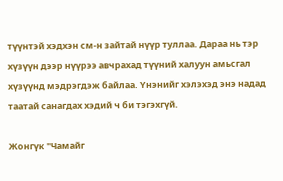түүнтэй хэдхэн см-н зайтай нүүр туллаа. Дараа нь тэр хүзүүн дээр нүүрээ авчрахад түүний халуун амьсгал хүзүүнд мэдрэгдэж байлаа. Үнэнийг хэлэхэд энэ надад таатай санагдах хэдий ч би тэгэхгүй.

Жонгүк "Чамайг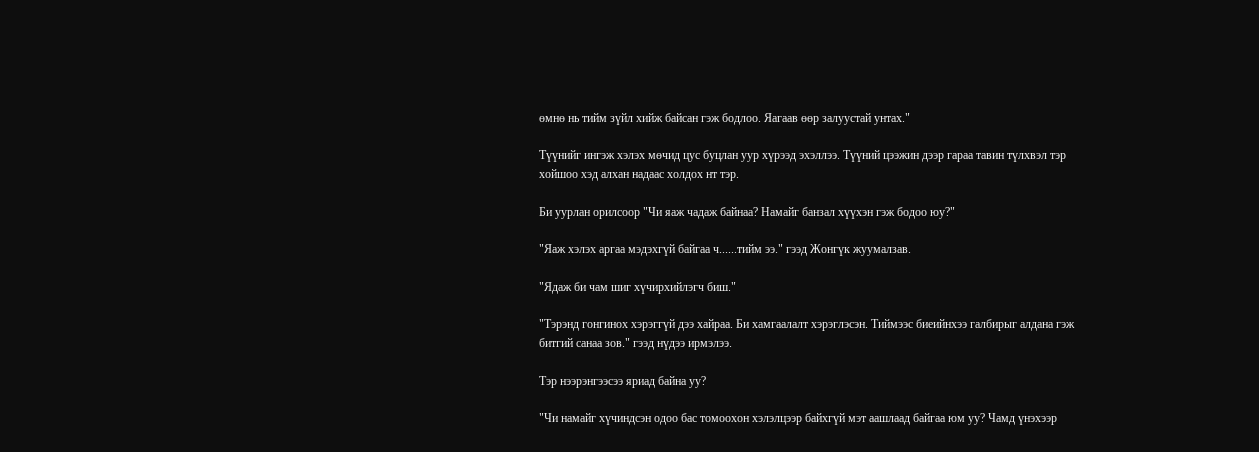өмнө нь тийм зүйл хийж байсан гэж бодлоо. Яагаав өөр залуустай унтах."

Түүнийг ингэж хэлэх мөчид цус буцлан уур хүрээд эхэллээ. Түүний цээжин дээр гараа тавин түлхвэл тэр хойшоо хэд алхан надаас холдох нт тэр.

Би уурлан орилсоор "Чи яаж чадаж байнаа? Намайг банзал хүүхэн гэж бодоо юу?"

"Яаж хэлэх аргаа мэдэхгүй байгаа ч......тийм ээ." гээд Жонгүк жуумалзав.

"Ядаж би чам шиг хүчирхийлэгч биш."

"Тэрэнд гонгинох хэрэггүй дээ хайраа. Би хамгаалалт хэрэглэсэн. Тиймээс биеийнхээ галбирыг алдана гэж битгий санаа зов." гээд нүдээ ирмэлээ.

Тэр нээрэнгээсээ яриад байна уу?

"Чи намайг хүчиндсэн одоо бас томоохон хэлэлцээр байхгүй мэт аашлаад байгаа юм уу? Чамд үнэхээр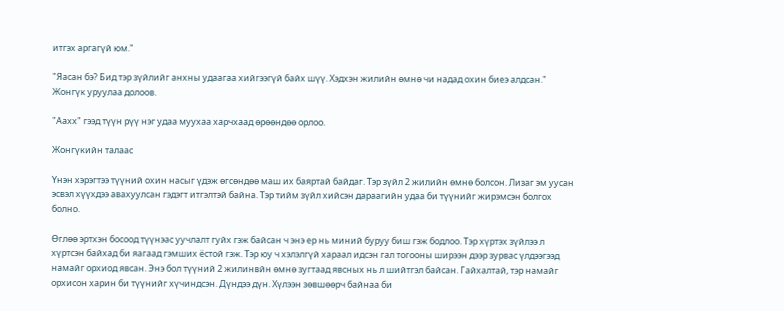итгэх аргагүй юм."

"Яасан бэ? Бид тэр зүйлийг анхны удаагаа хийгээгүй байх шүү. Хэдхэн жилийн өмнө чи надад охин биеэ алдсан." Жонгүк уруулаа долоов.

"Аахх" гээд түүн рүү нэг удаа муухаа харчхаад өрөөндөө орлоо.

Жонгүкийн талаас

Үнэн хэрэгтээ түүний охин насыг үдэж өгсөндөө маш их баяртай байдаг. Тэр зүйл 2 жилийн өмнө болсон. Лизаг эм уусан эсвэл хүүхдээ авахуулсан гэдэгт итгэлтэй байна. Тэр тийм зүйл хийсэн дараагийн удаа би түүнийг жирэмсэн болгох болно.

Өглөө эртхэн босоод түүнэас уучлалт гуйх гэж байсан ч энэ ер нь миний буруу биш гэж бодлоо. Тэр хүртэх зүйлээ л хүртсэн байхад би яагаад гэмших ёстой гэж. Тэр юу ч хэлэлгүй хараал идсэн гал тогооны ширээн дээр зурвас үлдээгээд намайг орхиод явсан. Энэ бол түүний 2 жилинвйн өмнө зугтаад явсных нь л шийтгэл байсан. Гайхалтай, тэр намайг орхисон харин би түүнийг хүчиндсэн. Дүндээ дүн. Хүлээн зөвшөөрч байнаа би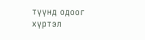түүнд одоог хүртэл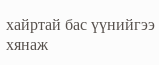хайртай бас үүнийгээ хянаж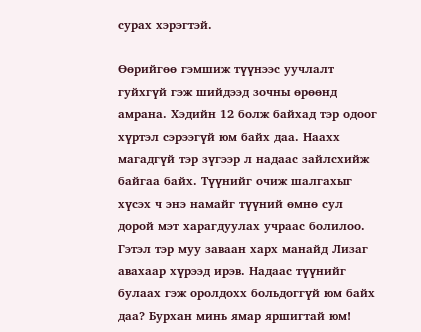сурах хэрэгтэй.

Өөрийгөө гэмшиж түүнээс уучлалт гуйхгүй гэж шийдээд зочны өрөөнд амрана. Хэдийн 12 болж байхад тэр одоог хүртэл сэрээгүй юм байх даа. Наахх магадгүй тэр зүгээр л надаас зайлсхийж байгаа байх. Түүнийг очиж шалгахыг хүсэх ч энэ намайг түүний өмнө сул дорой мэт харагдуулах учраас болилоо. Гэтэл тэр муу заваан харх манайд Лизаг авахаар хүрээд ирэв. Надаас түүнийг булаах гэж оролдохх больдоггүй юм байх даа? Бурхан минь ямар яршигтай юм!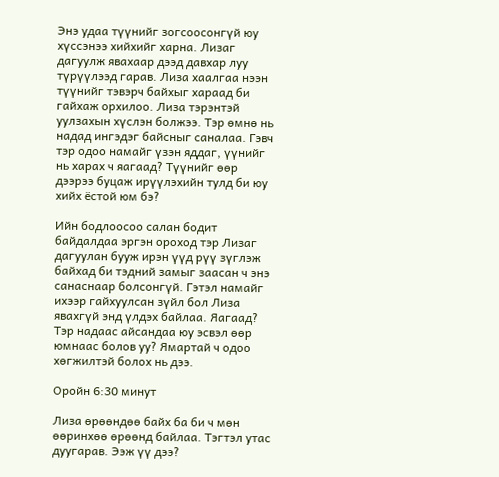Энэ удаа түүнийг зогсоосонгүй юу хүссэнээ хийхийг харна. Лизаг дагуулж явахаар дээд давхар луу түрүүлээд гарав. Лиза хаалгаа нээн түүнийг тэвэрч байхыг хараад би гайхаж орхилоо. Лиза тэрэнтэй уулзахын хүслэн болжээ. Тэр өмнө нь надад ингэдэг байсныг саналаа. Гэвч тэр одоо намайг үзэн яддаг, үүнийг нь харах ч яагаад? Түүнийг өөр дээрээ буцаж ирүүлэхийн тулд би юу хийх ёстой юм бэ?

Ийн бодлоосоо салан бодит байдалдаа эргэн ороход тэр Лизаг дагуулан бууж ирэн үүд рүү зүглэж байхад би тэдний замыг заасан ч энэ санаснаар болсонгүй. Гэтэл намайг ихээр гайхуулсан зүйл бол Лиза явахгүй энд үлдэх байлаа. Яагаад? Тэр надаас айсандаа юу эсвэл өөр юмнаас болов уу? Ямартай ч одоо хөгжилтэй болох нь дээ.

Оройн 6:30 минут

Лиза өрөөндөө байх ба би ч мөн өөринхөө өрөөнд байлаа. Тэгтэл утас дуугарав. Ээж үү дээ?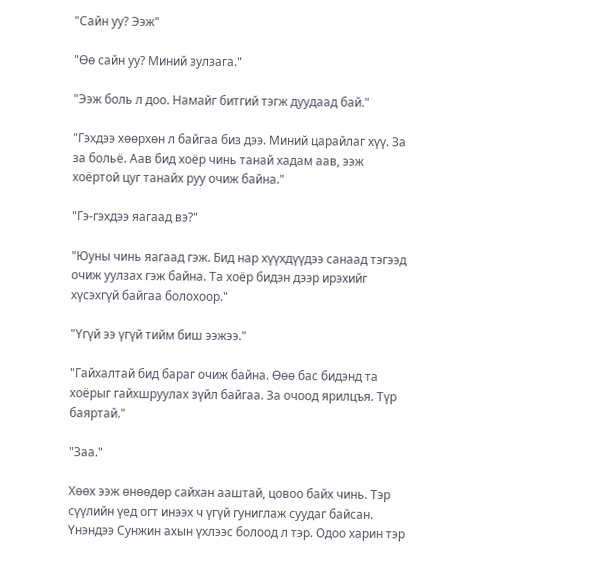"Сайн уу? Ээж"

"Өө сайн уу? Миний зулзага."

"Ээж боль л доо. Намайг битгий тэгж дуудаад бай."

"Гэхдээ хөөрхөн л байгаа биз дээ. Миний царайлаг хүү. За за больё. Аав бид хоёр чинь танай хадам аав, ээж хоёртой цуг танайх руу очиж байна."

"Гэ-гэхдээ яагаад вэ?"

"Юуны чинь яагаад гэж. Бид нар хүүхдүүдээ санаад тэгээд очиж уулзах гэж байна. Та хоёр бидэн дээр ирэхийг хүсэхгүй байгаа болохоор."

"Үгүй ээ үгүй тийм биш ээжээ."

"Гайхалтай бид бараг очиж байна. Өөө бас бидэнд та хоёрыг гайхшруулах зүйл байгаа. За очоод ярилцъя. Түр баяртай."

"Заа."

Хөөх ээж өнөөдөр сайхан ааштай, цовоо байх чинь. Тэр сүүлийн үед огт инээх ч үгүй гуниглаж суудаг байсан. Үнэндээ Сунжин ахын үхлээс болоод л тэр. Одоо харин тэр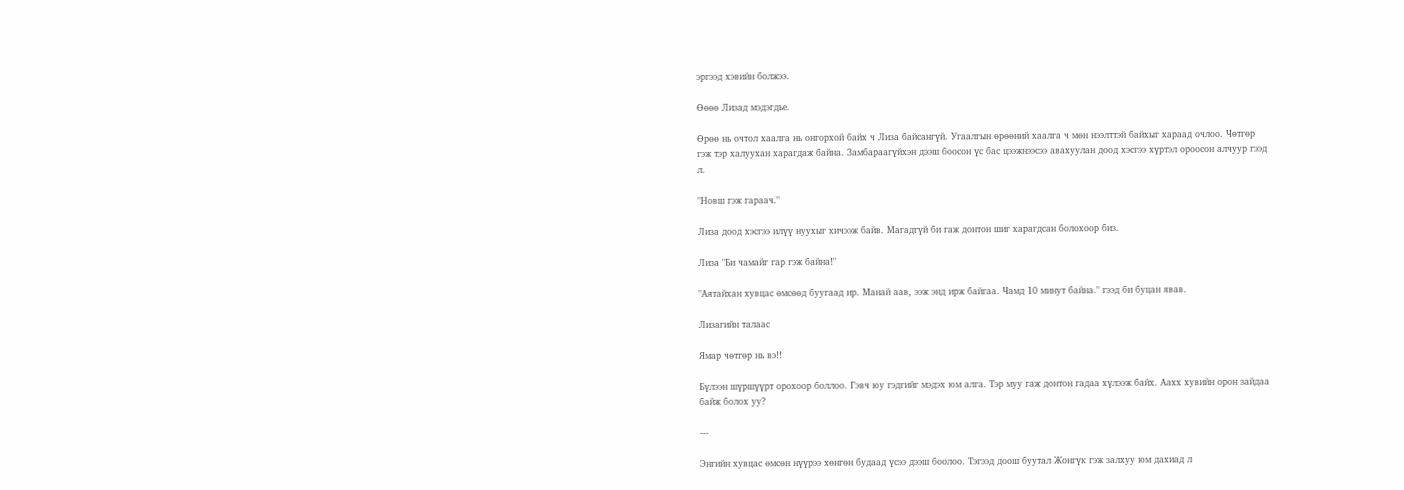эргээд хэвийн болжээ.

Өөөө Лизад мэдэгдье.

Өрөө нь очтол хаалга нь онгорхой байх ч Лиза байсангүй. Угаалгын өрөөний хаалга ч мөн нээлттэй байхыг хараад очлоо. Чөтгөр гэж тэр халуухан харагдаж байна. Замбараагүйхэн дээш боосон үс бас цээжнээсээ авахуулан доод хэсгээ хүртэл ороосон алчуур гээд л.

"Новш гэж гараач."

Лиза доод хэсгээ илүү нуухыг хичээж байв. Магадгүй би гаж донтон шиг харагдсан болохоор биз.

Лиза "Би чамайг гар гэж байна!"

"Аятайхан хувцас өмсөөд буугаад ир. Манай аав, ээж энд ирж байгаа. Чамд 10 минут байна." гээд би буцан явав.

Лизагийн талаас

Ямар чөтгөр нь вэ!!

Бүлээн шүршүүрт орохоор боллоо. Гэвч юу гэдгийг мэдэх юм алга. Тэр муу гаж донтон гадаа хүлээж байх. Аахх хувийн орон зайдаа байж болох уу?

---

Энгийн хувцас өмсөн нүүрээ хөнгөн будаад үсээ дээш боолоо. Тэгээд доош буутал Жонгүк гэж залхуу юм дахиад л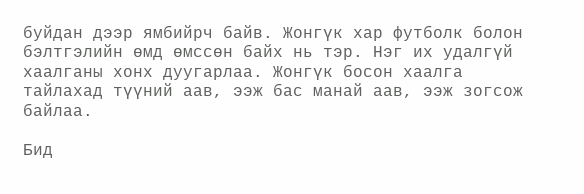буйдан дээр ямбийрч байв. Жонгүк хар футболк болон бэлтгэлийн өмд өмссөн байх нь тэр. Нэг их удалгүй хаалганы хонх дуугарлаа. Жонгүк босон хаалга тайлахад түүний аав, ээж бас манай аав, ээж зогсож байлаа.

Бид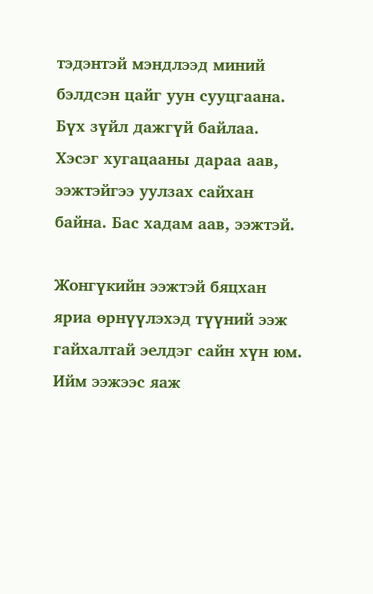тэдэнтэй мэндлээд миний бэлдсэн цайг уун сууцгаана. Бүх зүйл дажгүй байлаа. Хэсэг хугацааны дараа аав, ээжтэйгээ уулзах сайхан байна. Бас хадам аав, ээжтэй.

Жонгүкийн ээжтэй бяцхан яриа өрнүүлэхэд түүний ээж гайхалтай эелдэг сайн хүн юм. Ийм ээжээс яаж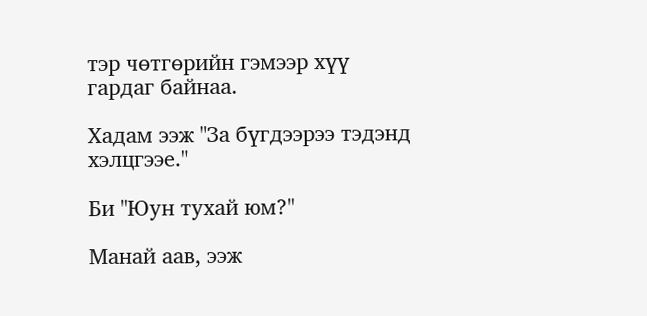тэр чөтгөрийн гэмээр хүү гардаг байнаа.

Хадам ээж "За бүгдээрээ тэдэнд хэлцгээе."

Би "Юун тухай юм?"

Манай аав, ээж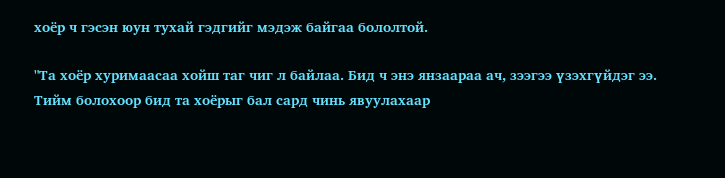хоёр ч гэсэн юун тухай гэдгийг мэдэж байгаа бололтой.

"Та хоёр хуримаасаа хойш таг чиг л байлаа. Бид ч энэ янзаараа ач, зээгээ үзэхгүйдэг ээ. Тийм болохоор бид та хоёрыг бал сард чинь явуулахаар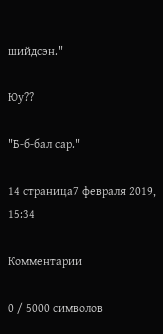шийдсэн."

Юу??

"Б-б-бал сар."

14 страница7 февраля 2019, 15:34

Комментарии

0 / 5000 символов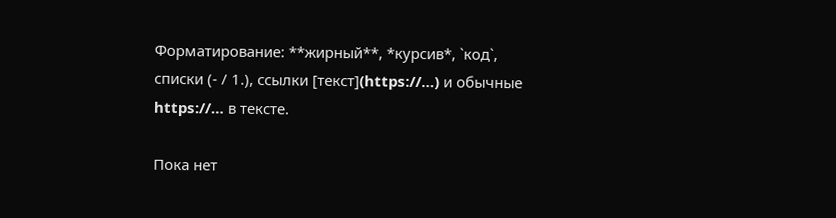Форматирование: **жирный**, *курсив*, `код`, списки (- / 1.), ссылки [текст](https://…) и обычные https://… в тексте.

Пока нет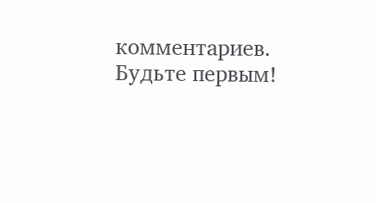комментариев. Будьте первым!